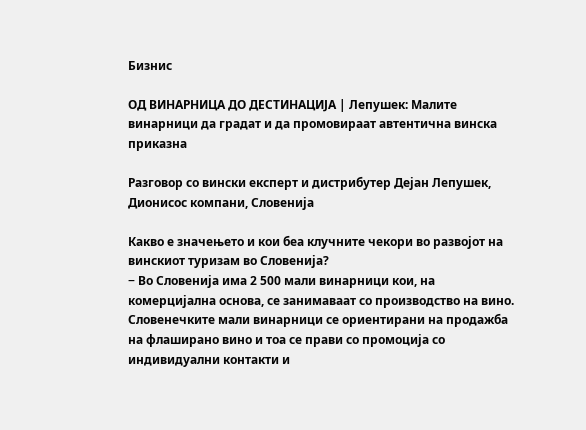Бизнис

ОД ВИНАРНИЦА ДО ДЕСТИНАЦИЈА | Лепушек: Малите винарници да градат и да промовираат автентична винска приказна

Разговор со вински експерт и дистрибутер Дејан Лепушек, Дионисос компани, Словенија

Какво е значењето и кои беа клучните чекори во развојот на винскиот туризам во Словенија?
− Во Словенија има 2 500 мали винарници кои, на комерцијална основа, се занимаваат со производство на вино. Словенечките мали винарници се ориентирани на продажба на флаширано вино и тоа се прави со промоција со индивидуални контакти и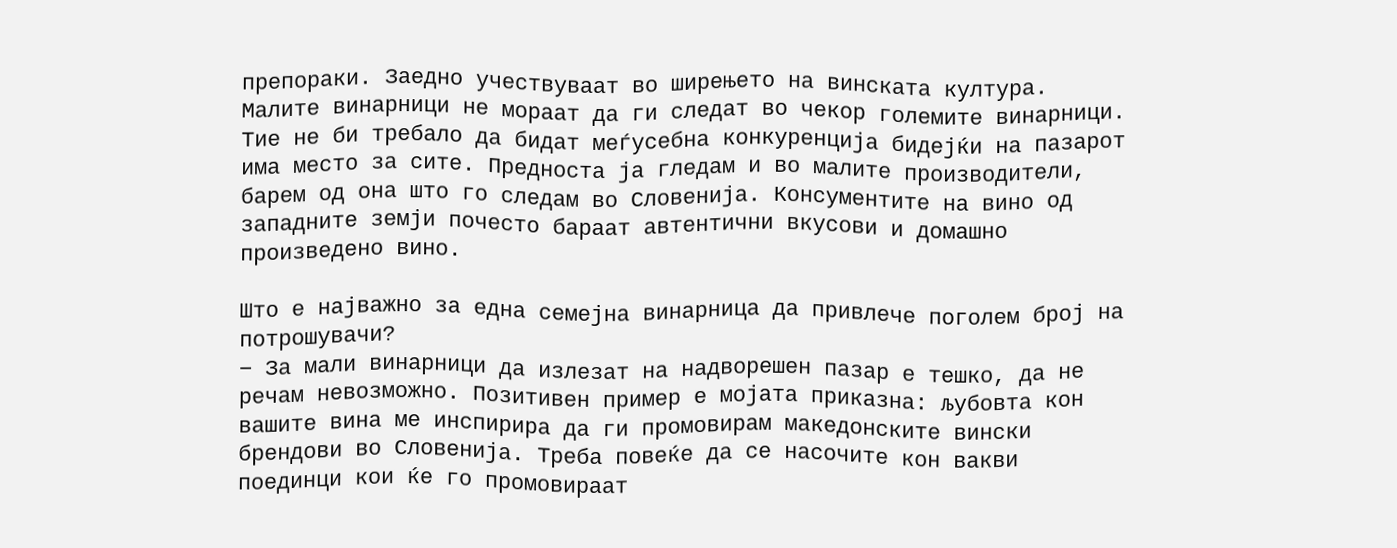препораки. Заедно учествуваат во ширењето на винската култура. Малите винарници не мораат да ги следат во чекор големите винарници. Тие не би требало да бидат меѓусебна конкуренција бидејќи на пазарот има место за сите. Предноста ја гледам и во малите производители, барем од она што го следам во Словенија. Консументите на вино од западните земји почесто бараат автентични вкусови и домашно произведено вино.

Што е најважно за една семејна винарница да привлече поголем број на потрошувачи?
− За мали винарници да излезат на надворешен пазар е тешко, да не речам невозможно. Позитивен пример е мојата приказна: љубовта кон вашите вина ме инспирира да ги промовирам македонските вински брендови во Словенија. Треба повеќе да се насочите кон вакви поединци кои ќе го промовираат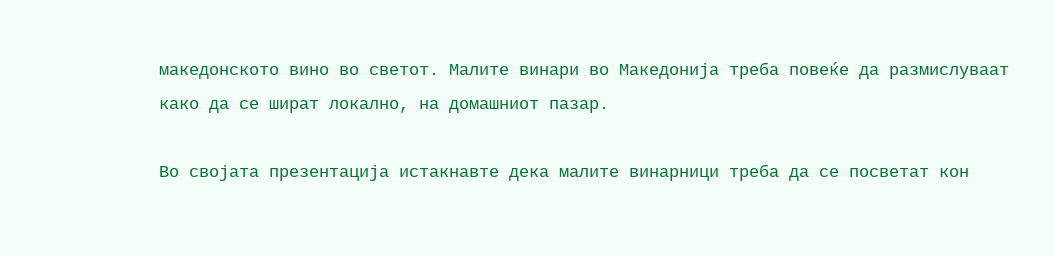македонското вино во светот. Малите винари во Македонија треба повеќе да размислуваат како да се шират локално, на домашниот пазар.

Во својата презентација истакнавте дека малите винарници треба да се посветат кон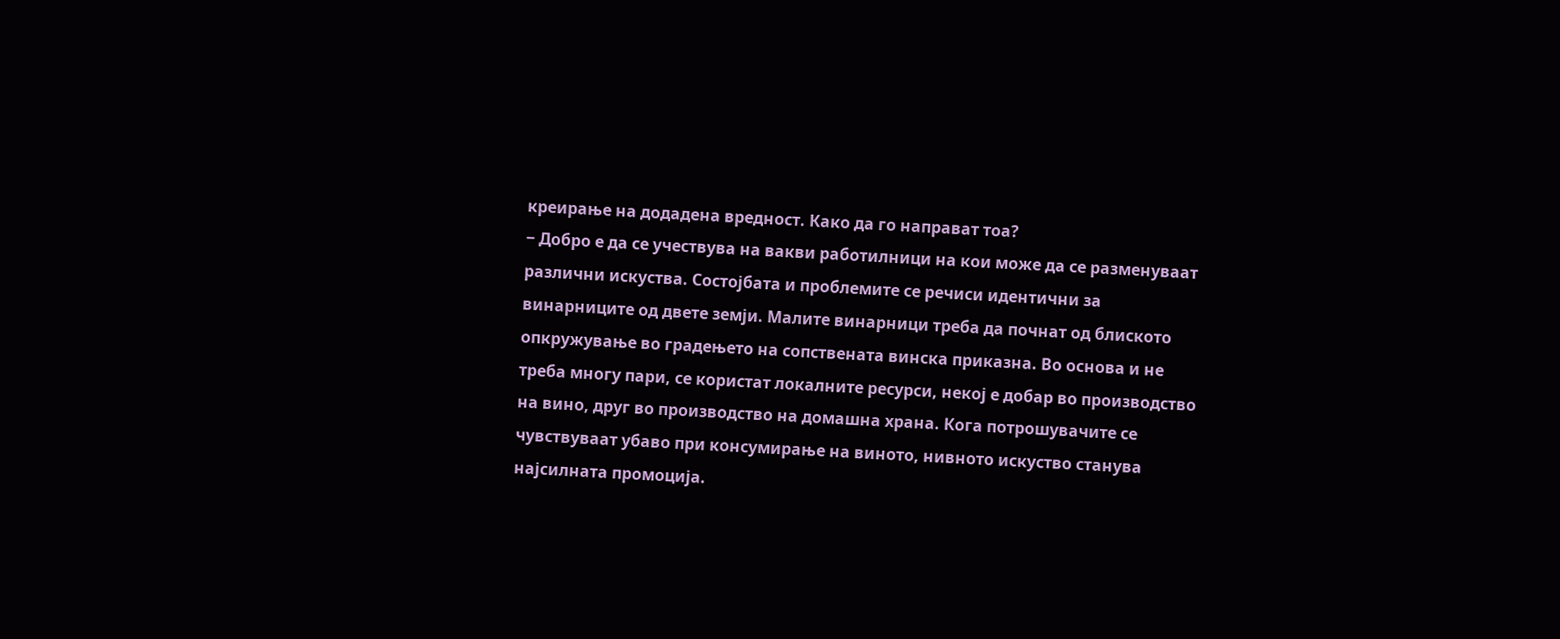креирање на додадена вредност. Како да го направат тоа?
− Добро е да се учествува на вакви работилници на кои може да се разменуваат различни искуства. Состојбата и проблемите се речиси идентични за винарниците од двете земји. Малите винарници треба да почнат од блиското опкружување во градењето на сопствената винска приказна. Во основа и не треба многу пари, се користат локалните ресурси, некој е добар во производство на вино, друг во производство на домашна храна. Кога потрошувачите се чувствуваат убаво при консумирање на виното, нивното искуство станува најсилната промоција.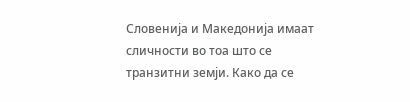Словенија и Македонија имаат сличности во тоа што се транзитни земји. Како да се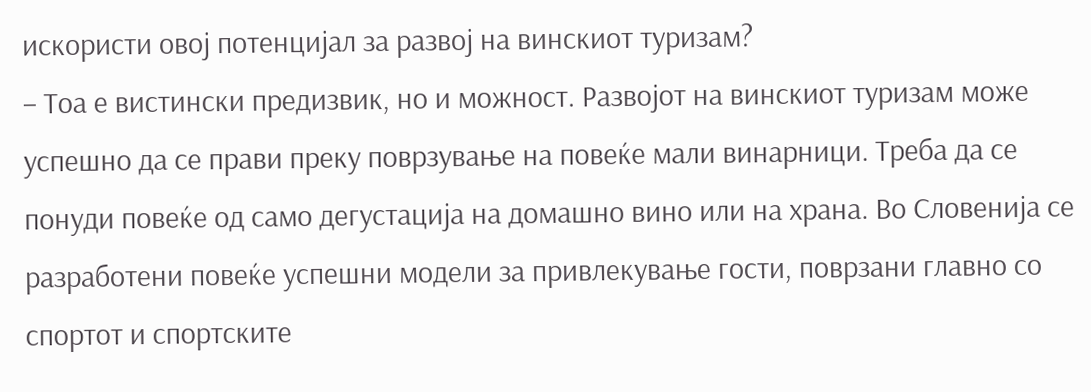искористи овој потенцијал за развој на винскиот туризам?
− Тоа е вистински предизвик, но и можност. Развојот на винскиот туризам може успешно да се прави преку поврзување на повеќе мали винарници. Треба да се понуди повеќе од само дегустација на домашно вино или на храна. Во Словенија се разработени повеќе успешни модели за привлекување гости, поврзани главно со спортот и спортските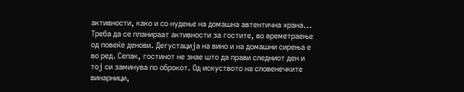активности, како и со нудење на домашна автентична храна... Треба да се планираат активности за гостите, во времетраење од повеќе денови. Дегустација на вино и на домашни сирења е во ред. Сепак, гостинот не знае што да прави следниот ден и тој си заминува по оброкот. Од искуството на словенечките винарници,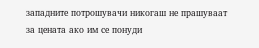западните потрошувачи никогаш не прашуваат за цената ако им се понуди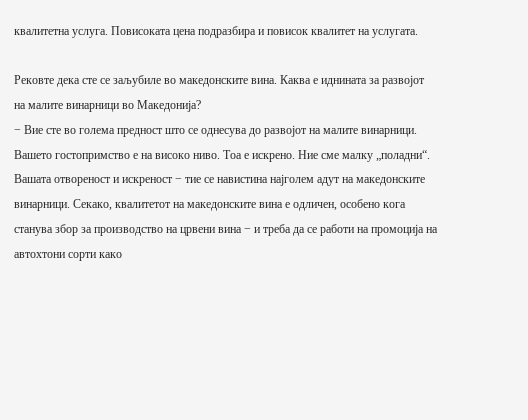квалитетна услуга. Повисоката цена подразбира и повисок квалитет на услугата.

Рековте дека сте се заљубиле во македонските вина. Каква е иднината за развојот на малите винарници во Македонија?
− Вие сте во голема предност што се однесува до развојот на малите винарници. Вашето гостопримство е на високо ниво. Тоа е искрено. Ние сме малку „поладни“. Вашата отвореност и искреност − тие се навистина најголем адут на македонските винарници. Секако, квалитетот на македонските вина е одличен, особено кога станува збор за производство на црвени вина − и треба да се работи на промоција на автохтони сорти како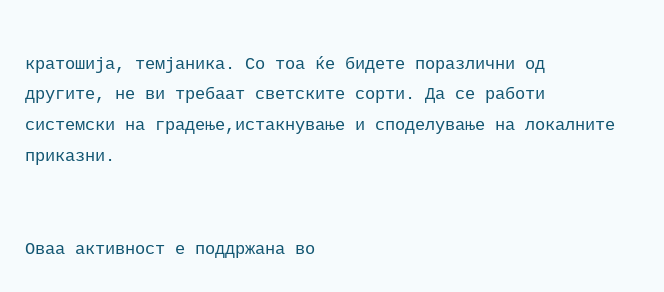кратошија, темјаника. Со тоа ќе бидете поразлични од другите, не ви требаат светските сорти. Да се работи системски на градење,истакнување и споделување на локалните приказни.


Оваа активност е поддржана во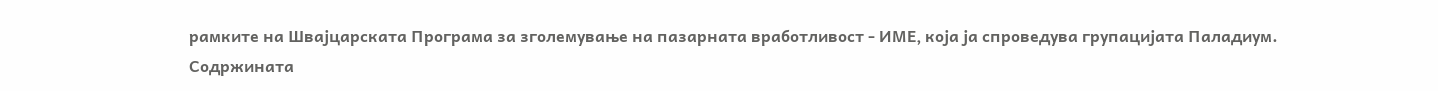рамките на Швајцарската Програма за зголемување на пазарната вработливост - ИМЕ, која ја спроведува групацијата Паладиум. Содржината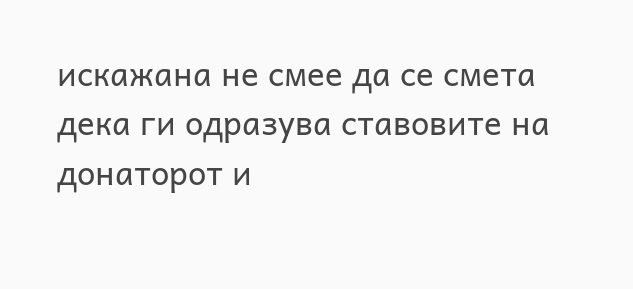искажана не смее да се смета дека ги одразува ставовите на донаторот и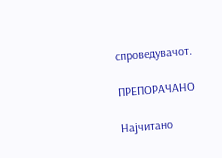спроведувачот.

ПРЕПОРАЧАНО

Најчитано